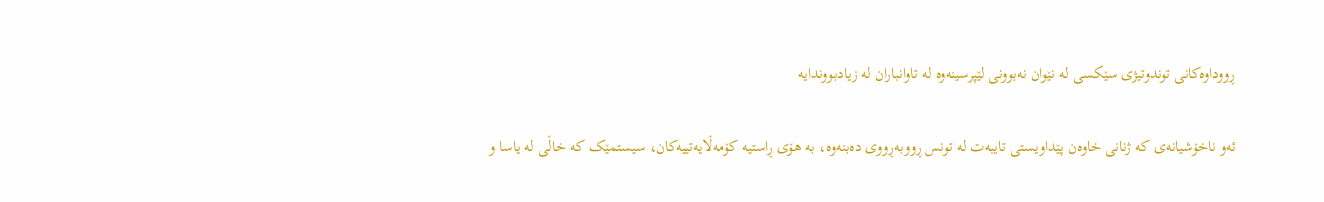ڕووداوەکانی توندوتیژی سێکسی لە نێوان نەبوونی لێپرسینەوە لە تاوانباران لە زیادبووندایە

ئەو ناخۆشیانەی کە ژنانی خاوەن پێداویستی تایبەت لە تونس ڕووبەڕووی دەبنەوە، بە هۆی ڕاستیە کۆمەڵایەتییەکان، سیستمێک کە خاڵی لە یاسا و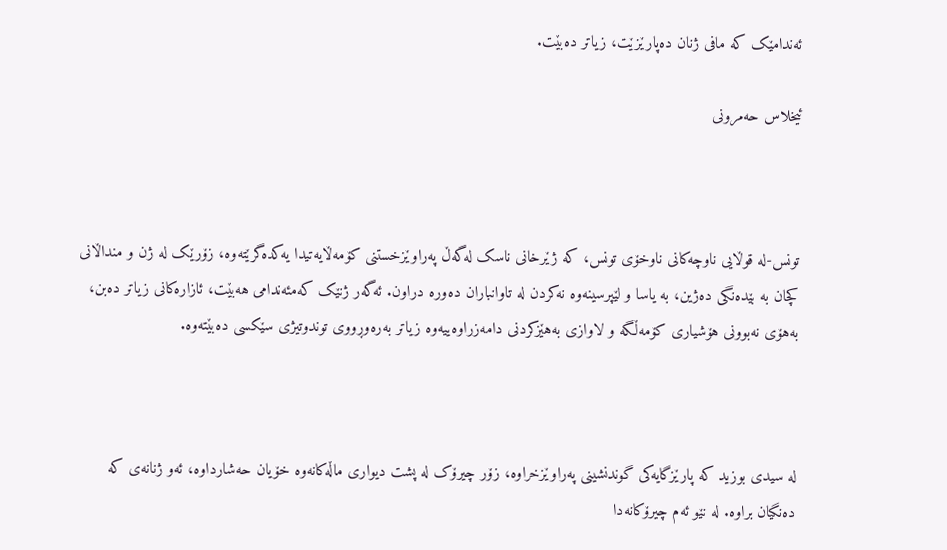ئەندامێک کە مافی ژنان دەپارێزێت، زیاتر دەبێت.

ئیخلاس حەمرونی



تونس-لە قوڵایی ناوچەکانی ناوخۆی تونس، کە ژێرخانی ناسک لەگەڵ پەراوێزخستنی کۆمەڵایەتیدا یەکدەگرێتەوە، زۆرێک لە ژن و منداڵانی کچان بە بێدەنگی دەژین، بە یاسا و لێپرسینەوە نەکردن لە تاوانباران دەورە دراون. ئەگەر ژنێک کەمئەندامی هەبێت، ئازارەکانی زیاتر دەبن، بەهۆی نەبوونی هۆشیاری کۆمەڵگە و لاوازی بەهێزکردنی دامەزراوەییەوە زیاتر بەرەوڕووی توندوتیژی سێکسی دەبێتەوە.



لە سیدی بوزید کە پارێزگایەکی گوندنشینی پەراوێزخراوە، زۆر چیرۆک لە پشت دیواری ماڵەکانەوە خۆیان حەشارداوە، ئەو ژنانەی کە دەنگیان براوە. لە نێو ئەم چیرۆکانەدا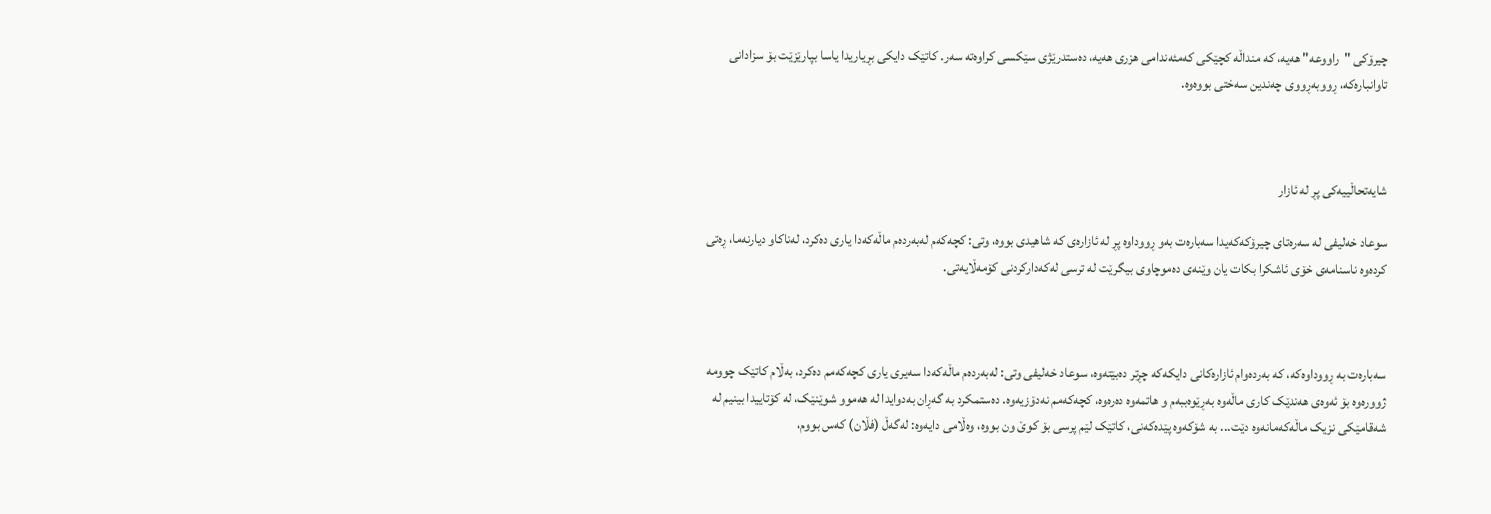چیرۆکی "راووعە" هەیە، کە منداڵە کچێکی کەمئەندامی هزری هەیە، دەستدرێژی سێکسی کراوەتە سەر. کاتێک دایکی بڕیاریدا یاسا بپارێزێت بۆ سزادانی تاوانبارەکە، ڕووبەڕووی چەندین سەختی بووەوە.



شایەتحاڵییەکی پڕ لە ئازار

سوعاد خەلیفی لە سەرەتای چیرۆکەکەیدا سەبارەت بەو ڕووداوە پڕ لە ئازارەی کە شاهیدی بووە، وتی: کچەکەم لەبەردەم ماڵەکەدا یاری دەکرد، لەناکاو دیارنەما، ڕەتی کردەوە ناسنامەی خۆی ئاشکرا بکات یان وێنەی دەموچاوی بیگرێت لە ترسی لەکەدارکردنی کۆمەڵایەتی.



سەبارەت بە ڕووداوەکە، کە بەردەوام ئازارەکانی دایکەکە چڕتر دەبێتەوە، سوعاد خەلیفی وتی: لەبەردەم ماڵەکەدا سەیری یاری کچەکەمم دەکرد، بەڵام کاتێک چوومە ژوورەوە بۆ ئەوەی هەندێک کاری ماڵەوە بەڕێوەببەم و هاتمەوە دەرەوە، کچەکەمم نەدۆزیەوە. دەستمکرد بە گەڕان بەدوایدا لە هەموو شوێنێک، لە کۆتاییدا بینیم لە شەقامێکی نزیک ماڵەکەمانەوە دێت... بە شۆکەوە پێدەکەنی، کاتێک لێم پرسی بۆ کوێ ون بووە، وەڵامی دایەوە: لەگەڵ (فڵان) کەس بووم،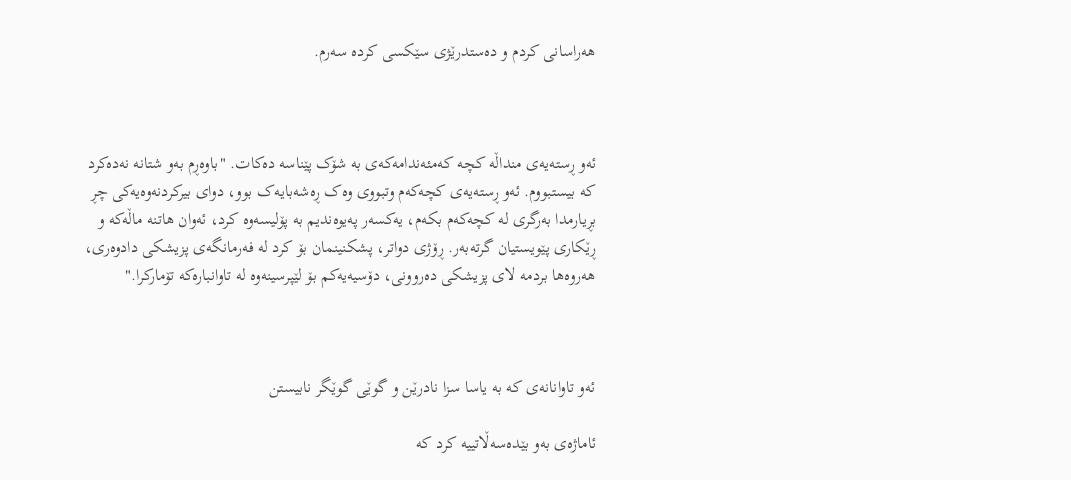هەراسانی کردم و دەستدرێژی سێکسی کردە سەرم.



ئەو ڕستەیەی منداڵە کچە کەمئەندامەکەی بە شۆک پێناسە دەکات. "باوەڕم بەو شتانە نەدەکرد کە بیستبووم. ئەو ڕستەیەی کچەکەم وتبووی وەک ڕەشەبایەک بوو، دوای بیرکردنەوەیەکی چڕ بڕیارمدا بەرگری لە کچەکەم بکەم، یەکسەر پەیوەندیم بە پۆلیسەوە کرد، ئەوان هاتنە ماڵەکە و ڕێکاری پێویستیان گرتەبەر. ڕۆژی دواتر، پشکنینمان بۆ کرد لە فەرمانگەی پزیشکی دادوەری، هەروەها بردمە لای پزیشکی دەروونی، دۆسیەیەکم بۆ لێپرسینەوە لە تاوانبارەکە تۆمارکرا."



ئەو تاوانانەی کە بە یاسا سزا نادرێن و گوێی گوێگر نابیستن

ئاماژەی بەو بێدەسەڵاتییە کرد کە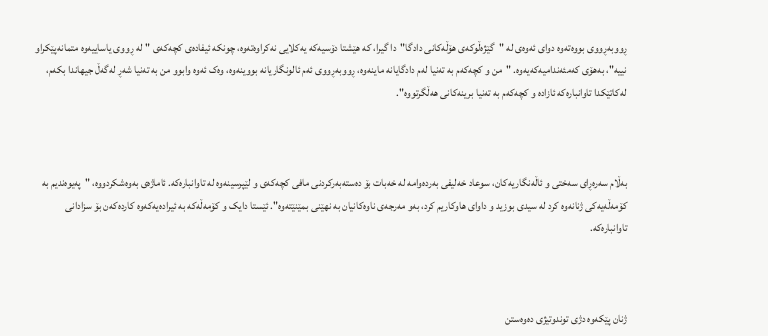ڕووبەڕووی بووەتەوە دوای ئەوەی لە "گێژەڵوکەی هۆڵەکانی دادگا"دا گیرا، کە هێشتا دۆسیەکە یەکلایی نەکراوەتەوە، چونکە ئیفادەی کچەکەی "لە ڕووی یاساییەوە متمانەپێکراو نییە"، بەهۆی کەمئەندامیەکەیەوە. "من و کچەکەم بە تەنیا لەم دادگایانە ماینەوە، ڕووبەڕووی ئەم ئالونگاریانە بووینەوە، وەک ئەوە وابوو من بە تەنیا شەڕ لەگەڵ جیهاندا بکەم، لەکاتێکدا تاوانبارەکە ئازادە و کچەکەم بە تەنیا برینەکانی هەڵگرتووە".



بەڵام سەرەڕای سەختی و ئاڵەنگاریەکان، سوعاد خەلیفی بەردەوامە لە خەبات بۆ دەستەبەرکردنی مافی کچەکەی و لێپرسینەوە لە تاوانبارەکە. ئاماژەی بەوەشکردووە، "پەیوەندیم بە کۆمەڵەیەکی ژنانەوە کرد لە سیدی بوزید و داوای هاوکاریم کرد، بەو مەرجەی ناوەکانیان بە نهێنی بمێنێتەوە". ئێستا دایک و کۆمەڵەکە بە ئیرادەیەکەوە کاردەکەن بۆ سزادانی تاوانبارەکە.



ژنان پێکەوە دژی توندوتیژی دەوەستن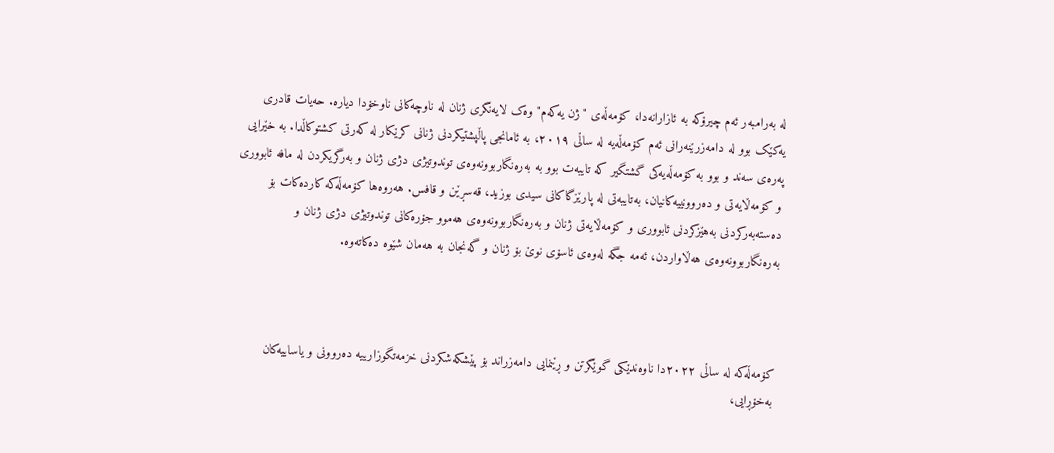لە بەرامبەر ئەم چیرۆکە بە ئازارانەدا، کۆمەڵەی "ژن یەکەم" وەک لایەنگری ژنان لە ناوچەکانی ناوخۆدا دیارە. حەیات قادری یەکێک بوو لە دامەزرێنەرانی ئەم کۆمەڵەیە لە ساڵی ٢٠١٩، بە ئامانجی پاڵپشتیکردنی ژنانی کرێکار لە کەرتی کشتوکاڵدا. بە خێرایی پەرەی سەند و بوو بە کۆمەڵەیەکی گشتگیر کە تایبەت بوو بە بەرەنگاربوونەوەی توندوتیژی دژی ژنان و بەرگریکردن لە مافە ئابووری و کۆمەڵایەتی و دەروونییەکانیان، بەتایبەتی لە پارێزگاکانی سیدی بوزید، قەسڕێن و قافس. هەروەها کۆمەڵەکە کاردەکات بۆ دەستەبەرکردنی بەهێزکردنی ئابووری و کۆمەڵایەتی ژنان و بەرەنگاربوونەوەی هەموو جۆرەکانی توندوتیژی دژی ژنان و بەرەنگاربوونەوەی هەڵاواردن، ئەمە جگە لەوەی ئاسۆی نوێ بۆ ژنان و گەنجان بە هەمان شێوە دەکاتەوە.



کۆمەڵەکە لە ساڵی ٢٠٢٢دا ناوەندێکی گوێگرتن و ڕێنمایی دامەزراند بۆ پێشکەشکردنی خزمەتگوزارییە دەروونی و یاساییەکان بەخۆڕایی،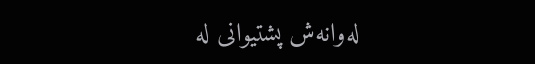لەوانەش پشتیوانی لە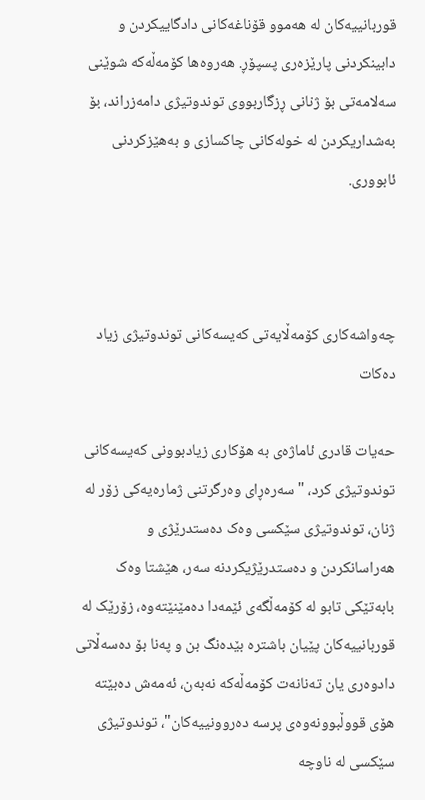قوربانییەکان لە هەموو قۆناغەکانی دادگاییکردن و دابینکردنی پارێزەری پسپۆڕ. هەروەها کۆمەڵەکە شوێنی سەلامەتی بۆ ژنانی ڕزگاربووی توندوتیژی دامەزراند، بۆ بەشداریکردن لە خولەکانی چاکسازی و بەهێزکردنی ئابووری.



چەواشەکاری کۆمەڵایەتی کەیسەکانی توندوتیژی زیاد دەکات

حەیات قادری ئاماژەی بە هۆکاری زیادبوونی کەیسەکانی توندوتیژی کرد، "سەرەڕای وەرگرتنی ژمارەیەکی زۆر لە ژنان، توندوتیژی سێکسی وەک دەستدرێژی و هەراسانکردن و دەستدرێژیکردنە سەر، هێشتا وەک بابەتێکی تابو لە کۆمەڵگەی ئێمەدا دەمێنێتەوە، زۆرێک لە قوربانییەکان پێیان باشترە بێدەنگ بن و پەنا بۆ دەسەڵاتی دادوەری یان تەنانەت کۆمەڵەکە نەبەن، ئەمەش دەبێتە هۆی قووڵبوونەوەی پرسە دەروونییەکان"، توندوتیژی سێکسی لە ناوچە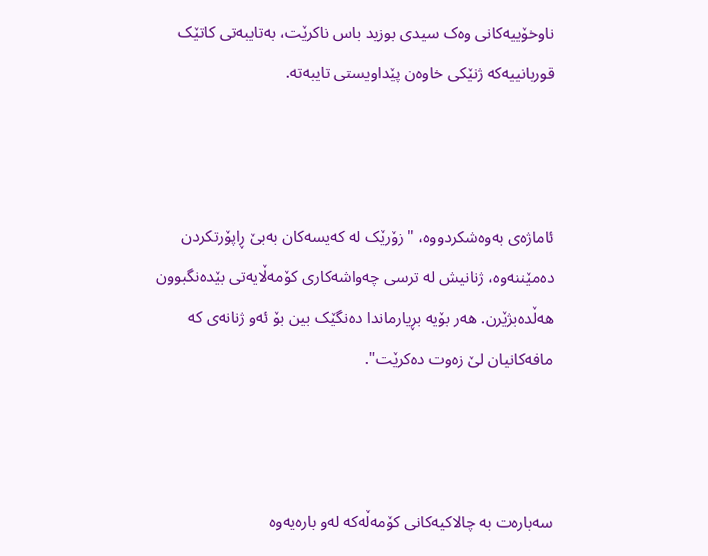ناوخۆییەکانی وەک سیدی بوزید باس ناکرێت، بەتایبەتی کاتێک قوربانییەکە ژنێکی خاوەن پێداویستی تایبەتە.



ئاماژەی بەوەشکردووە، "زۆرێک لە کەیسەکان بەبێ ڕاپۆرتکردن دەمێننەوە، ژنانیش لە ترسی چەواشەکاری کۆمەڵایەتی بێدەنگبوون هەڵدەبژێرن. هەر بۆیە بڕیارماندا دەنگێک بین بۆ ئەو ژنانەی کە مافەکانیان لێ زەوت دەکرێت".



سەبارەت بە چالاکیەکانی کۆمەڵەکە لەو بارەیەوە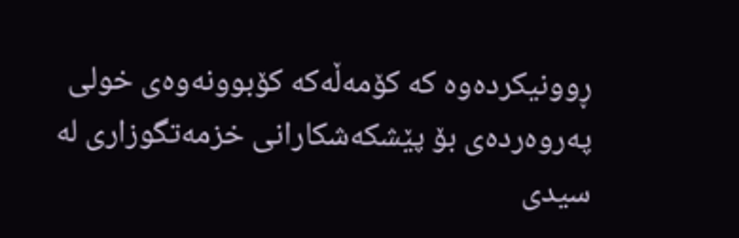ڕوونیکردەوە کە کۆمەڵەکە کۆبوونەوەی خولی پەروەردەی بۆ پێشکەشکارانی خزمەتگوزاری لە سیدی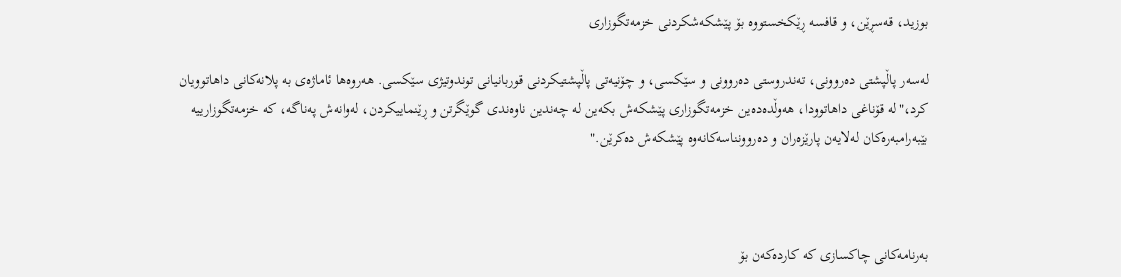بوزید، قەسڕێن، و قافسە ڕێکخستووە بۆ پێشکەشکردنی خزمەتگوزاری

لەسەر پاڵپشتی دەروونی، تەندروستی دەروونی و سێکسی، و چۆنیەتی پاڵپشتیکردنی قوربانیانی توندوتیژی سێکسی. هەروەها ئاماژەی بە پلانەکانی داهاتوویان کرد،"لە قۆناغی داهاتوودا، هەوڵدەدەین خزمەتگوزاری پێشکەش بکەین لە چەندین ناوەندی گوێگرتن و ڕێنماییکردن، لەوانەش پەناگە، کە خزمەتگوزارییە بێبەرامبەرەکان لەلایەن پارێزەران و دەروونناسەکانەوە پێشکەش دەکرێن."



بەرنامەکانی چاکسازی کە کاردەکەن بۆ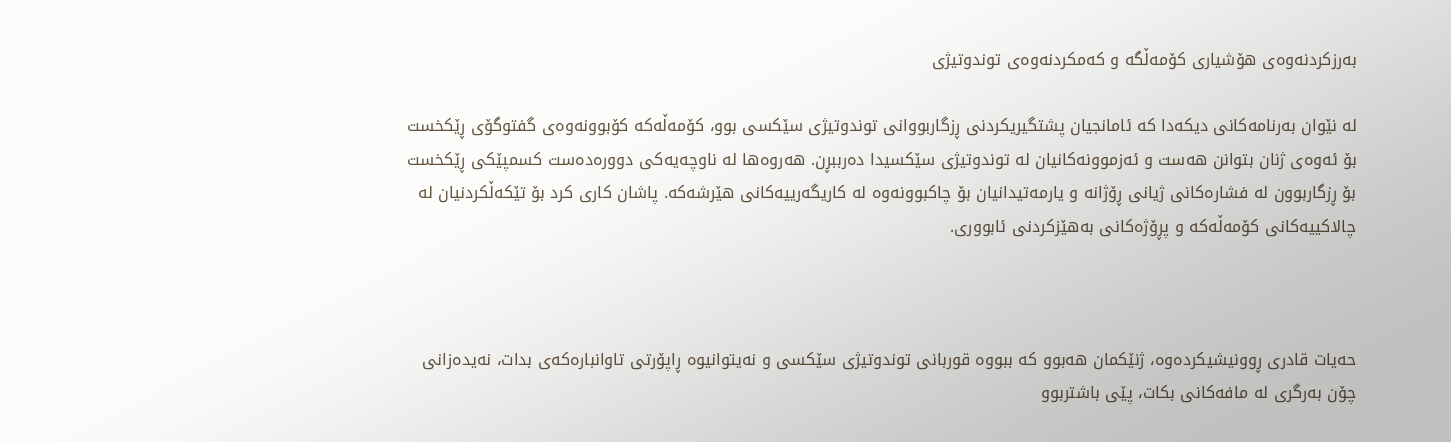بەرزکردنەوەی هۆشیاری کۆمەڵگە و کەمکردنەوەی توندوتیژی

لە نێوان بەرنامەکانی دیکەدا کە ئامانجیان پشتگیریکردنی ڕزگاربووانی توندوتیژی سێکسی بوو، کۆمەڵەکە کۆبوونەوەی گفتوگۆی ڕێکخست بۆ ئەوەی ژنان بتوانن هەست و ئەزموونەکانیان لە توندوتیژی سێکسیدا دەرببڕن. هەروەها لە ناوچەیەکی دوورەدەست کسمپێکی ڕێکخست بۆ ڕزگاربوون لە فشارەکانی ژیانی ڕۆژانە و یارمەتیدانیان بۆ چاکبوونەوە لە کاریگەرییەکانی هێرشەکە. پاشان کاری کرد بۆ تێکەڵکردنیان لە چالاکییەکانی کۆمەڵەکە و پڕۆژەکانی بەهێزکردنی ئابووری.



حەیات قادری ڕوونیشیکردەوە، ژنێکمان هەبوو کە ببووە قوربانی توندوتیژی سێکسی و نەیتوانیوە ڕاپۆرتی تاوانبارەکەی بدات، نەیدەزانی چۆن بەرگری لە مافەکانی بکات، پێی باشتربوو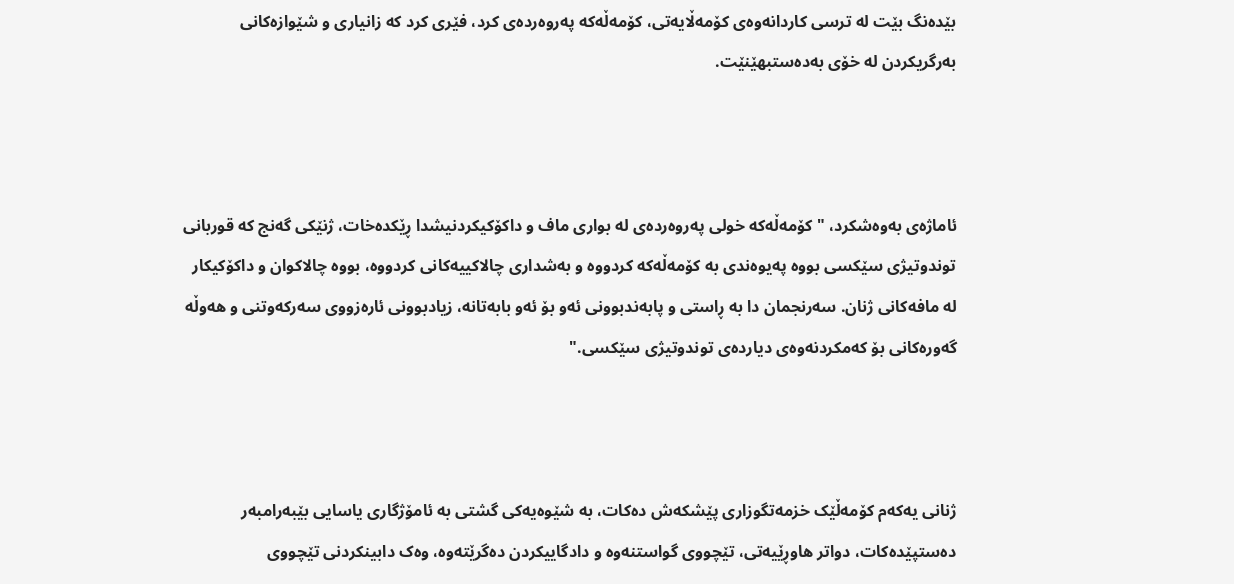بێدەنگ بێت لە ترسی کاردانەوەی کۆمەڵایەتی، کۆمەڵەکە پەروەردەی کرد، فێری کرد کە زانیاری و شێوازەکانی بەرگریکردن لە خۆی بەدەستبهێنێت.



ئاماژەی بەوەشکرد، "کۆمەڵەکە خولی پەروەردەی لە بواری ماف و داکۆکیکردنیشدا ڕێکدەخات، ژنێکی گەنج کە قوربانی توندوتیژی سێکسی بووە پەیوەندی بە کۆمەڵەکە کردووە و بەشداری چالاکییەکانی کردووە، بووە چالاکوان و داکۆکیکار لە مافەکانی ژنان. سەرنجمان دا بە ڕاستی و پابەندبوونی ئەو بۆ ئەو بابەتانە، زیادبوونی ئارەزووی سەرکەوتنی و هەوڵە گەورەکانی بۆ کەمکردنەوەی دیاردەی توندوتیژی سێکسی."



ژنانی یەکەم کۆمەڵێک خزمەتگوزاری پێشکەش دەکات، بە شێوەیەکی گشتی بە ئامۆژگاری یاسایی بێبەرامبەر دەستپێدەکات، دواتر هاوڕێیەتی، تێچووی گواستنەوە و دادگاییکردن دەگرێتەوە، وەک دابینکردنی تێچووی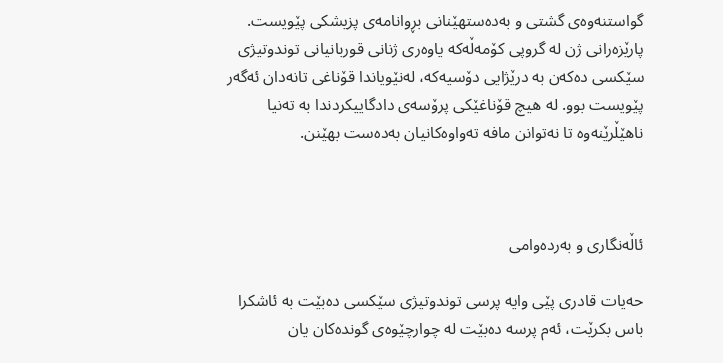گواستنەوەی گشتی و بەدەستهێنانی بڕوانامەی پزیشکی پێویست. پارێزەرانی ژن لە گروپی کۆمەڵەکە یاوەری ژنانی قوربانیانی توندوتیژی سێکسی دەکەن بە درێژایی دۆسیەکە، لەنێویاندا قۆناغی تانەدان ئەگەر پێویست بوو. لە هیچ قۆناغێکی پرۆسەی دادگاییکردندا بە تەنیا ناهێڵرێنەوە تا نەتوانن مافە تەواوەکانیان بەدەست بهێنن.



ئاڵەنگاری و بەردەوامی

حەیات قادری پێی وایە پرسی توندوتیژی سێکسی دەبێت بە ئاشکرا باس بکرێت، ئەم پرسە دەبێت لە چوارچێوەی گوندەکان یان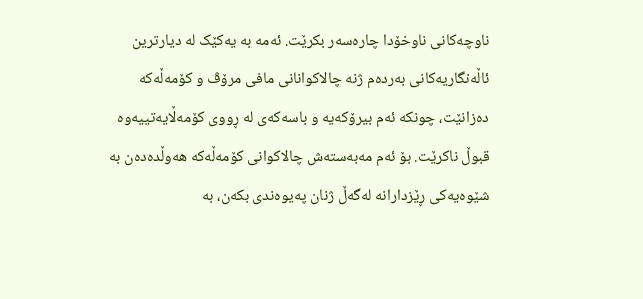ناوچەکانی ناوخۆدا چارەسەر بکرێت. ئەمە بە یەکێک لە دیارترین ئاڵەنگاریەکانی بەردەم ژنە چالاکوانانی مافی مرۆڤ و کۆمەڵەکە دەزانێت، چونکە ئەم بیرۆکەیە و باسەکەی لە ڕووی کۆمەڵایەتییەوە قبوڵ ناکرێت. بۆ ئەم مەبەستەش چالاکوانی کۆمەڵەکە هەوڵدەدەن بە شێوەیەکی ڕێزدارانە لەگەڵ ژنان پەیوەندی بکەن، بە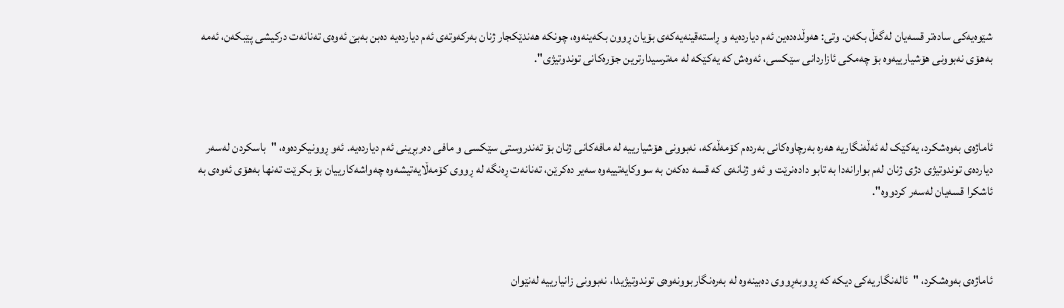شێوەیەکی سادەتر قسەیان لەگەڵ بکەن. وتی: هەوڵدەدەین ئەم دیاردەیە و ڕاستەقینەیەکەی بۆیان ڕوون بکەینەوە، چونکە هەندێکجار ژنان بەرکەوتەی ئەم دیاردەیە دەبن بەبێ ئەوەی تەنانەت درکیشی پێبکەن، ئەمە بەهۆی نەبوونی هۆشیارییەوە بۆ چەمکی ئازاردانی سێکسی، ئەوەش کە یەکێکە لە مەترسیدارترین جۆرەکانی توندوتیژی".



ئاماژەی بەوەشکرد، یەکێک لە ئەڵەنگاریە هەرە بەرچاوەکانی بەردەم کۆمەڵەکە، نەبوونی هۆشیارییە لە مافەکانی ژنان بۆ تەندروستی سێکسی و مافی دەربڕینی ئەم دیاردەیە. ئەو ڕوونیکردەوە، "باسکردن لەسەر دیاردەی توندوتیژی دژی ژنان لەم بوارانەدا بە تابو دادەنرێت و ئەو ژنانەی کە قسە دەکەن بە سووکایەتییەوە سەیر دەکرێن، تەنانەت ڕەنگە لە ڕووی کۆمەڵایەتیشەوە چەواشەکارییان بۆ بکرێت تەنها بەهۆی ئەوەی بە ئاشکرا قسەیان لەسەر کردووە".



ئاماژەی بەوەشکرد، "ئالەنگاریەکی دیکە کە ڕووبەڕووی دەبینەوە لە بەرەنگاربوونەوەی توندوتیژیدا، نەبوونی زانیارییە لەنێوان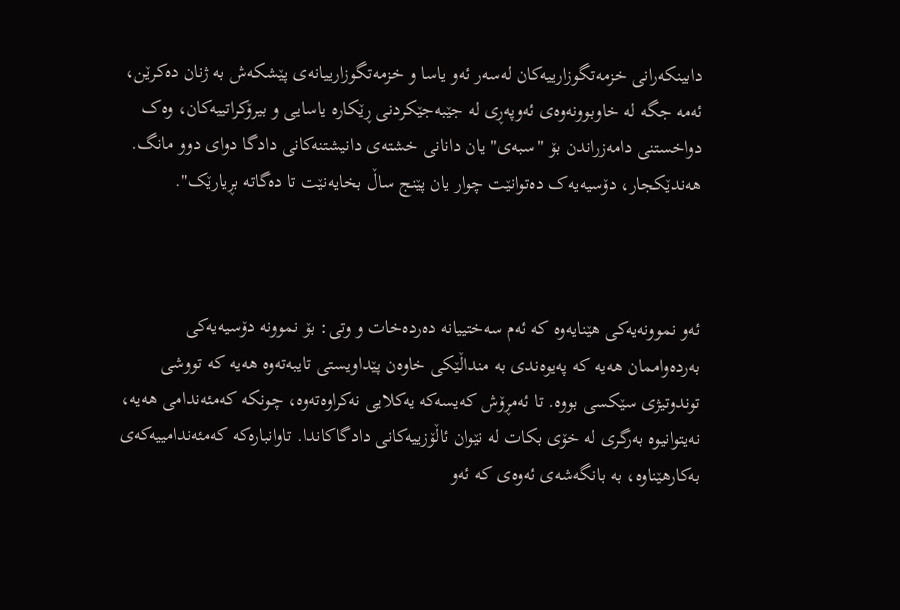دابینکەرانی خزمەتگوزارییەکان لەسەر ئەو یاسا و خزمەتگوزارییانەی پێشکەش بە ژنان دەکرێن، ئەمە جگە لە خاوبوونەوەی ئەوپەڕی لە جێبەجێکردنی ڕێکارە یاسایی و بیرۆکراتییەکان، وەک دواخستنی دامەزراندن بۆ "سبەی" یان دانانی خشتەی دانیشتنەکانی دادگا دوای دوو مانگ. هەندێکجار، دۆسیەیەک دەتوانێت چوار یان پێنج ساڵ بخایەنێت تا دەگاتە بڕیارێک".



ئەو نموونەیەکی هێنایەوە کە ئەم سەختییانە دەردەخات و وتی: بۆ نموونە دۆسیەیەکی بەردەواممان هەیە کە پەیوەندی بە منداڵێکی خاوەن پێداویستی تایبەتەوە هەیە کە تووشی توندوتیژی سێکسی بووە. تا ئەمڕۆش کەیسەکە یەکلایی نەکراوەتەوە، چونکە کەمئەندامی هەیە، نەیتوانیوە بەرگری لە خۆی بکات لە نێوان ئاڵۆزییەکانی دادگاکاندا. تاوانبارەکە کەمئەندامییەکەی بەکارهێناوە، بە بانگەشەی ئەوەی کە ئەو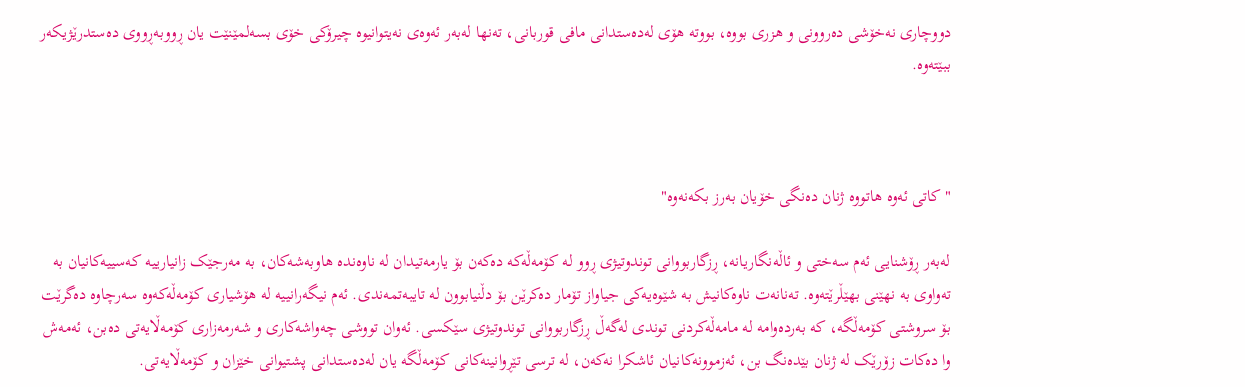دووچاری نەخۆشی دەروونی و هزری بووە، بووتە هۆی لەدەستدانی مافی قوربانی، تەنها لەبەر ئەوەی نەیتوانیوە چیرۆکی خۆی بسەلمێنێت یان ڕووبەڕووی دەستدرێژیکەر ببێتەوە.



"کاتی ئەوە هاتووە ژنان دەنگی خۆیان بەرز بکەنەوە"

لەبەر ڕۆشنایی ئەم سەختی و ئاڵەنگاریانە، ڕزگاربووانی توندوتیژی ڕوو لە کۆمەڵەکە دەکەن بۆ یارمەتیدان لە ناوەندە هاوبەشەکان، بە مەرجێک زانیارییە کەسییەکانیان بە تەواوی بە نهێنی بهێڵرێتەوە. تەنانەت ناوەکانیش بە شێوەیەکی جیاواز تۆمار دەکرێن بۆ دڵنیابوون لە تایبەتمەندی. ئەم نیگەرانییە لە هۆشیاری کۆمەڵەکەوە سەرچاوە دەگرێت بۆ سروشتی کۆمەڵگە، کە بەردەوامە لە مامەڵەکردنی توندی لەگەڵ ڕزگاربووانی توندوتیژی سێکسی. ئەوان تووشی چەواشەکاری و شەرمەزاری کۆمەڵایەتی دەبن، ئەمەش وا دەکات زۆرێک لە ژنان بێدەنگ بن، ئەزموونەکانیان ئاشکرا نەکەن، لە ترسی تێڕوانینەکانی کۆمەڵگە یان لەدەستدانی پشتیوانی خێزان و کۆمەڵایەتی.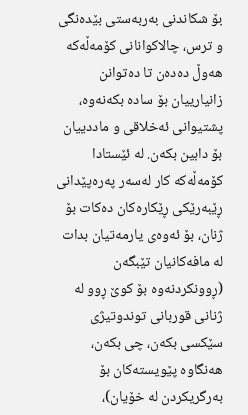بۆ شکاندنی بەربەستی بێدەنگی و ترس، چالاکوانانی کۆمەڵەکە هەوڵ دەدەن تا دەتوانن زانیارییان بۆ سادە بکەنەوە، پشتیوانی ئەخلاقی و ماددییان بۆ دابین بکەن. لە ئێستادا کۆمەڵەکە کار لەسەر پەرەپێدانی ڕێبەرێکی ڕێکارەکان دەکات بۆ ژنان، بۆ ئەوەی یارمەتیان بدات لە مافەکانیان تێبگەن (ڕوونکردنەوە بۆ کوێ ڕوو لە ژنانی قوربانی توندوتیژی سێکسی بکەن، چی بکەن، هەنگاوە پێویستەکان بۆ بەرگریکردن لە خۆیان)،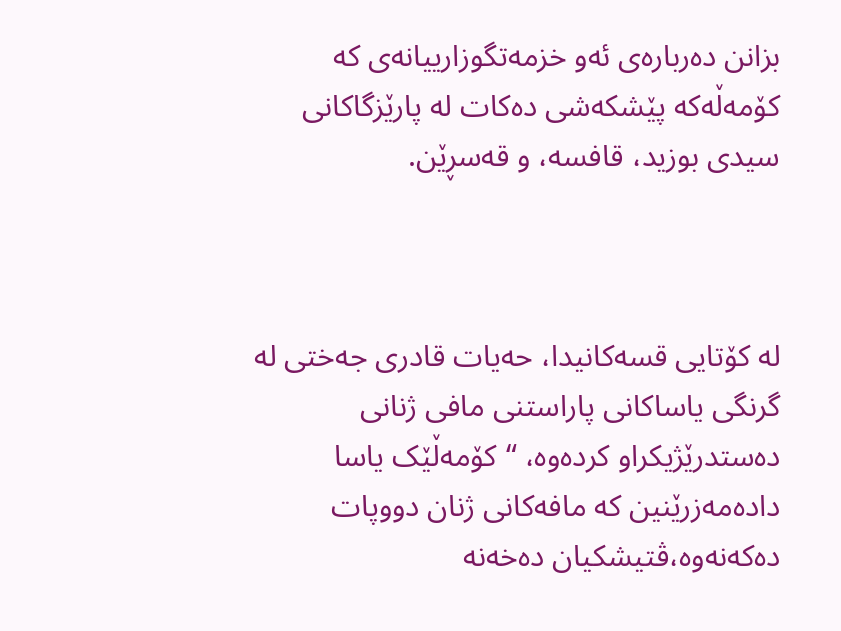بزانن دەربارەی ئەو خزمەتگوزارییانەی کە کۆمەڵەکە پێشکەشی دەکات لە پارێزگاکانی سیدی بوزید، قافسە، و قەسڕێن.



لە کۆتایی قسەکانیدا، حەیات قادری جەختی لە گرنگی یاساکانی پاراستنی مافی ژنانی دەستدرێژیکراو کردەوە، “کۆمەڵێک یاسا دادەمەزرێنین کە مافەکانی ژنان دووپات دەکەنەوە،ڤتیشکیان دەخەنە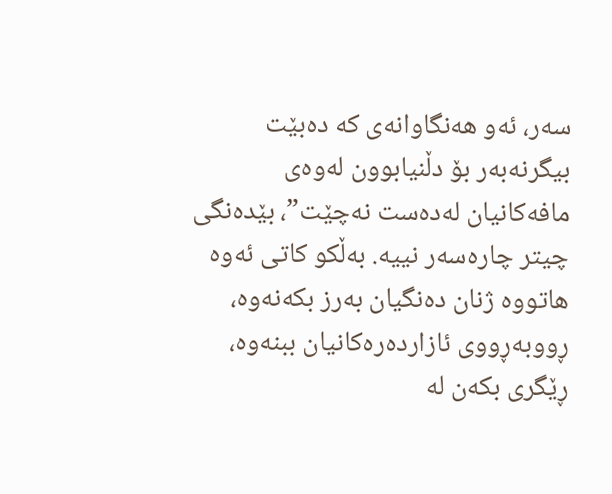سەر، ئەو هەنگاوانەی کە دەبێت بیگرنەبەر بۆ دڵنیابوون لەوەی مافەکانیان لەدەست نەچێت”، بێدەنگی چیتر چارەسەر نییە. بەڵکو کاتی ئەوە هاتووە ژنان دەنگیان بەرز بکەنەوە، ڕووبەڕووی ئازاردەرەکانیان ببنەوە، ڕێگری بکەن لە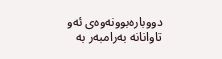دووبارەبوونەوەی ئەو تاوانانە بەرامبەر بە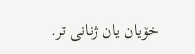خۆیان یان ژنانی تر.